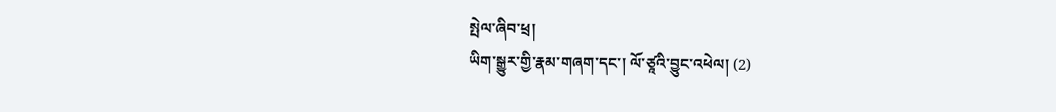སྤེལ་ཞིབ་ཕྲ།
ཡིག་སྒྱུར་གྱི་རྣམ་གཞག་དང་། ལོ་ཙཱའི་བྱུང་འཕེལ། (2)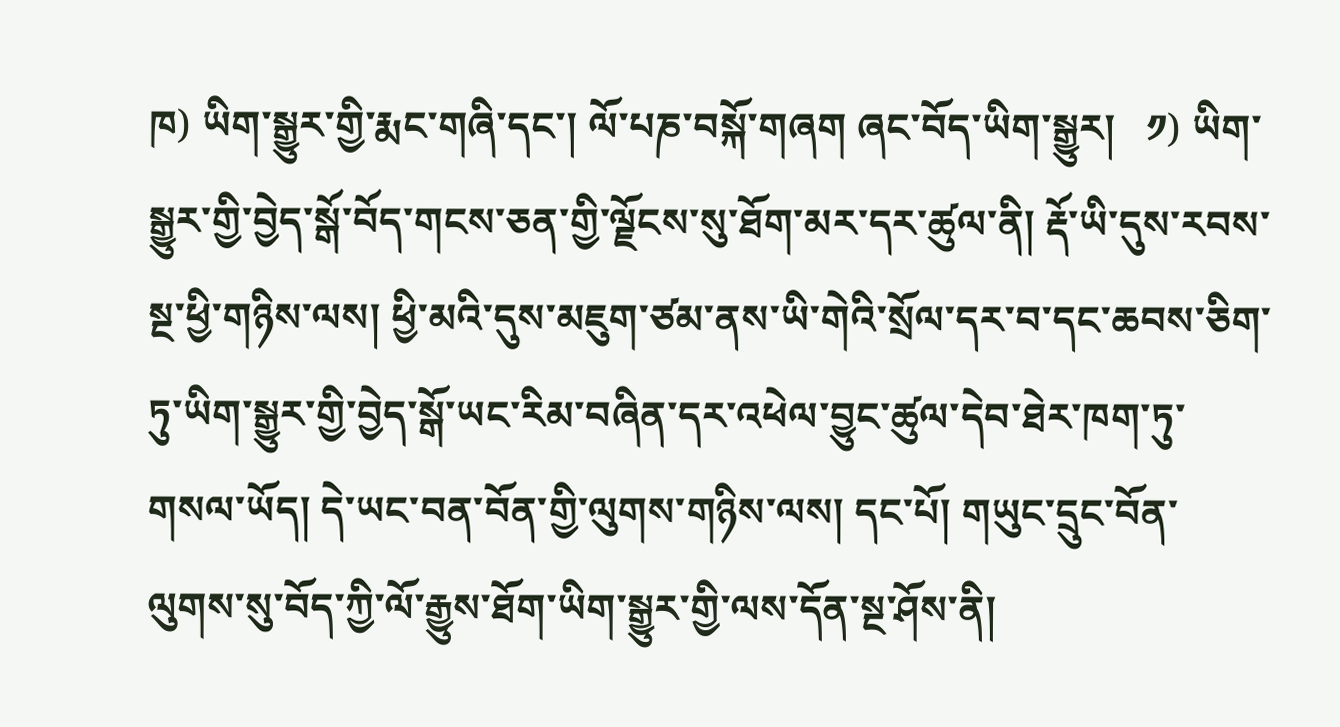ཁ) ཡིག་སྒྱུར་གྱི་རྨང་གཞི་དང་། ལོ་པཎ་བསྐོ་གཞག ཞང་བོད་ཡིག་སྒྱུར།   ༡) ཡིག་སྒྱུར་གྱི་བྱེད་སྒོ་བོད་གངས་ཅན་གྱི་ལྗོངས་སུ་ཐོག་མར་དར་ཚུལ་ནི། རྡོ་ཡི་དུས་རབས་སྔ་ཕྱི་གཉིས་ལས། ཕྱི་མའི་དུས་མཇུག་ཙམ་ནས་ཡི་གེའི་སྲོལ་དར་བ་དང་ཆབས་ཅིག་ཏུ་ཡིག་སྒྱུར་གྱི་བྱེད་སྒོ་ཡང་རིམ་བཞིན་དར་འཕེལ་བྱུང་ཚུལ་དེབ་ཐེར་ཁག་ཏུ་གསལ་ཡོད། དེ་ཡང་བན་བོན་གྱི་ལུགས་གཉིས་ལས། དང་པོ། གཡུང་དྲུང་བོན་ལུགས་སུ་བོད་ཀྱི་ལོ་རྒྱུས་ཐོག་ཡིག་སྒྱུར་གྱི་ལས་དོན་སྔ་ཤོས་ནི།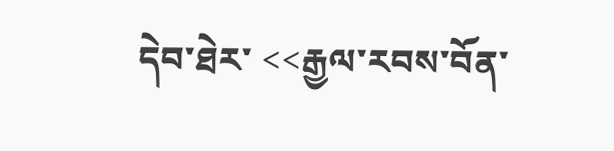དེབ་ཐེར་ <<རྒྱལ་རབས་བོན་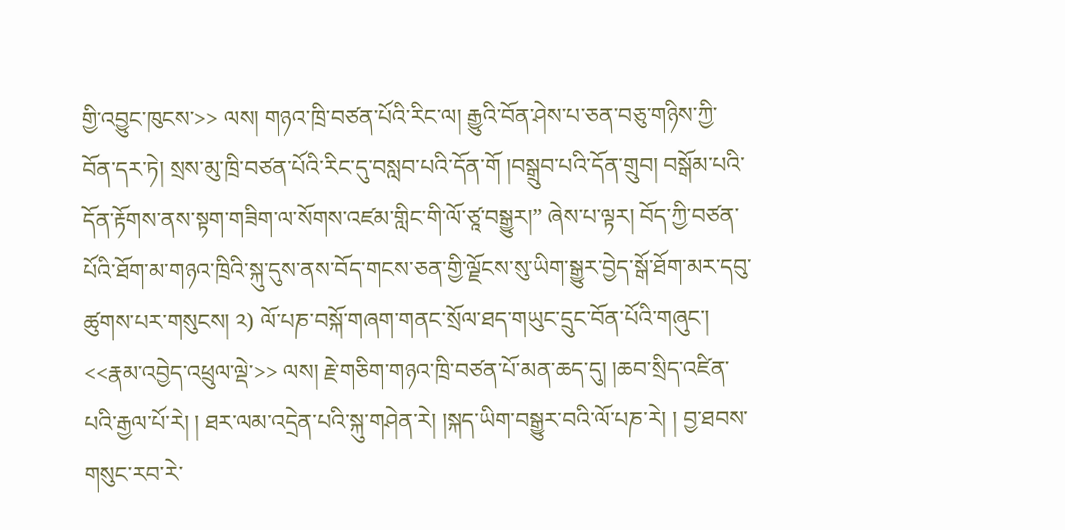གྱི་འབྱུང་ཁུངས་>> ལས། གཉའ་ཁྲི་བཙན་པོའི་རིང་ལ། རྒྱུའི་བོན་ཤེས་པ་ཅན་བཅུ་གཉིས་ཀྱི་བོན་དར་ཏེ། སྲས་མུ་ཁྲི་བཙན་པོའི་རིང་དུ་བསླབ་པའི་དོན་གོ །བསྒྲུབ་པའི་དོན་གྲུབ། བསྒོམ་པའི་དོན་རྟོགས་ནས་སྟག་གཟིག་ལ་སོགས་འཛམ་གླིང་གི་ལོ་ཙཱ་བསྒྱུར།” ཞེས་པ་ལྟར། བོད་ཀྱི་བཙན་པོའི་ཐོག་མ་གཉའ་ཁྲིའི་སྐུ་དུས་ནས་བོད་གངས་ཅན་གྱི་ལྗོངས་སུ་ཡིག་སྒྱུར་བྱེད་སྒོ་ཐོག་མར་དབུ་ཚུགས་པར་གསུངས། ༢) ལོ་པཎ་བསྐོ་གཞག་གནང་སྲོལ་ཐད་གཡུང་དྲུང་བོན་པོའི་གཞུང་། <<རྣམ་འབྱེད་འཕྲུལ་ལྡེ་>> ལས། རྗེ་གཅིག་གཉའ་ཁྲི་བཙན་པོ་མན་ཆད་དུ། །ཆབ་སྲིད་འཛིན་པའི་རྒྱལ་པོ་རེ། ། ཐར་ལམ་འདྲེན་པའི་སྐུ་གཤེན་རེ། །སྐད་ཡིག་བསྒྱུར་བའི་ལོ་པཎ་རེ། ། བྱ་ཐབས་གསུང་རབ་རེ་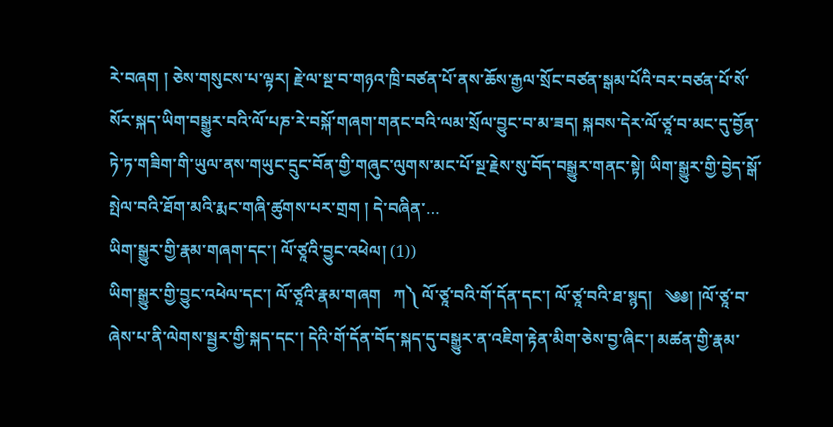རེ་བཞག ། ཅེས་གསུངས་པ་ལྟར། རྗེ་ལ་སྔ་བ་གཉའ་ཁྲི་བཙན་པོ་ནས་ཆོས་རྒྱལ་སྲོང་བཙན་སྒམ་པོའི་བར་བཙན་པོ་སོ་སོར་སྐད་ཡིག་བསྒྱུར་བའི་ལོ་པཎ་རེ་བསྐོ་གཞག་གནང་བའི་ལམ་སྲོལ་བྱུང་བ་མ་ཟད། སྐབས་དེར་ལོ་ཙཱ་བ་མང་དུ་བྱོན་ཏེ་ཏ་གཟིག་གི་ཡུལ་ནས་གཡུང་དྲུང་བོན་གྱི་གཞུང་ལུགས་མང་པོ་སྔ་རྗེས་སུ་བོད་བསྒྱུར་གནང་སྟེ། ཡིག་སྒྱུར་གྱི་བྱེད་སྒོ་སྤེལ་བའི་ཐོག་མའི་རྨང་གཞི་ཚུགས་པར་གྲག ། དེ་བཞིན་…
ཡིག་སྒྱུར་གྱི་རྣམ་གཞག་དང་། ལོ་ཙཱའི་བྱུང་འཕེལ། (1))
ཡིག་སྒྱུར་གྱི་བྱུང་འཕེལ་དང་། ལོ་ཙཱའི་རྣམ་གཞག   ཀ༽ ལོ་ཙཱ་བའི་གོ་དོན་དང་། ལོ་ཙཱ་བའི་ཐ་སྙད།   ༄༅། །ལོ་ཙཱ་བ་ཞེས་པ་ནི་ལེགས་སྦྱར་གྱི་སྐད་དང་། དེའི་གོ་དོན་བོད་སྐད་དུ་བསྒྱུར་ན་འཇིག་རྟེན་མིག་ཅེས་བྱ་ཞིང་། མཚན་གྱི་རྣམ་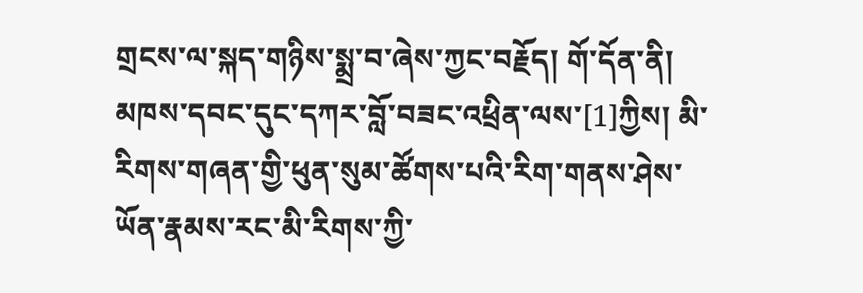གྲངས་ལ་སྐད་གཉིས་སྨྲ་བ་ཞེས་ཀྱང་བརྗོད། གོ་དོན་ནི། མཁས་དབང་དུང་དཀར་བློ་བཟང་འཕྲིན་ལས་[1]ཀྱིས། མི་རིགས་གཞན་གྱི་ཕུན་སུམ་ཚོགས་པའི་རིག་གནས་ཤེས་ཡོན་རྣམས་རང་མི་རིགས་ཀྱི་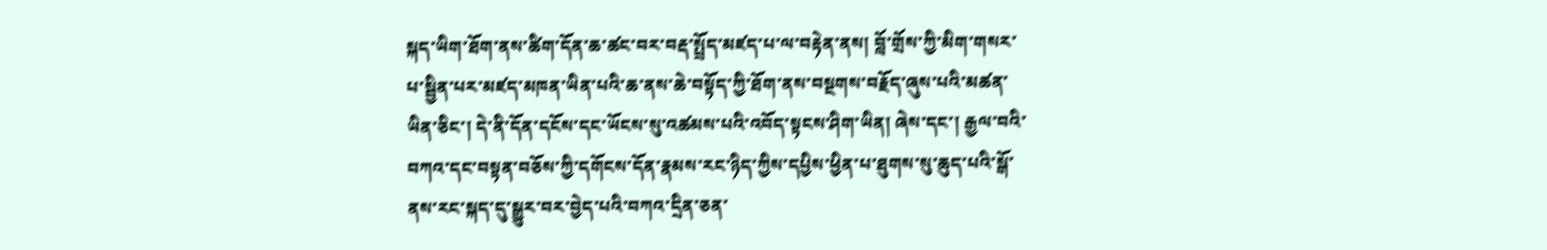སྐད་ཡིག་ཐོག་ནས་ཚིག་དོན་ཆ་ཚང་བར་བརྡ་སྤྲོད་མཛད་པ་ལ་བརྟེན་ནས། བློ་གྲོས་ཀྱི་མིག་གསར་པ་སྦྱིན་པར་མཛད་མཁན་ཡིན་པའི་ཆ་ནས་ཆེ་བསྟོད་ཀྱི་ཐོག་ནས་བསྔགས་བརྗོད་ཞུས་པའི་མཚན་ཡིན་ཅིང་། དེ་ནི་དོན་དངོས་དང་ཡོངས་སུ་འཚམས་པའི་འབོད་སྟངས་ཤིག་ཡིན། ཞེས་དང་། རྒྱལ་བའི་བཀའ་དང་བསྟན་བཅོས་ཀྱི་དགོངས་དོན་རྣམས་རང་ཉིད་ཀྱིས་དཔྱིས་ཕྱིན་པ་ཐུགས་སུ་ཆུད་པའི་སྒོ་ནས་རང་སྐད་དུ་སྒྱུར་བར་བྱེད་པའི་བཀའ་དྲིན་ཅན་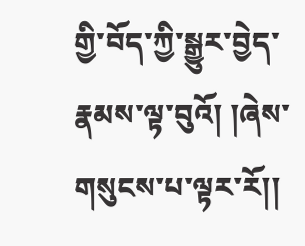གྱི་བོད་ཀྱི་སྒྱུར་བྱེད་རྣམས་ལྟ་བུའོ། །ཞེས་གསུངས་པ་ལྟར་རོ།།